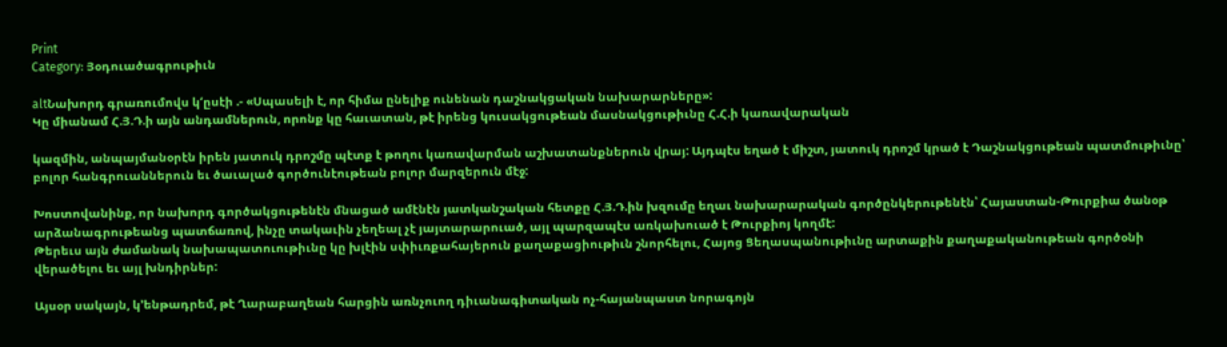Print
Category: Յօդուածագրութիւն

altՆախորդ գրառումովս կ‘ըսէի .- «Սպասելի է, որ հիմա ընելիք ունենան դաշնակցական նախարարները»:
Կը միանամ Հ.Յ.Դ.ի այն անդամներուն, որոնք կը հաւատան, թէ իրենց կուսակցութեան մասնակցութիւնը Հ.Հ.ի կառավարական

կազմին, անպայմանօրէն իրեն յատուկ դրոշմը պէտք է թողու կառավարման աշխատանքներուն վրայ: Այդպէս եղած է միշտ, յատուկ դրոշմ կրած է Դաշնակցութեան պատմութիւնը՝ բոլոր հանգրուաններուն եւ ծաւալած գործունէութեան բոլոր մարզերուն մէջ:

Խոստովանինք, որ նախորդ գործակցութենէն մնացած ամէնէն յատկանշական հետքը Հ.Յ.Դ.ին խզումը եղաւ նախարարական գործընկերութենէն՝ Հայաստան-Թուրքիա ծանօթ արձանագրութեանց պատճառով, ինչը տակաւին չեղեալ չէ յայտարարուած, այլ պարզապէս առկախուած է Թուրքիոյ կողմէ:
Թերեւս այն ժամանակ նախապատուութիւնը կը խլէին սփիւռքահայերուն քաղաքացիութիւն շնորհելու, Հայոց Ցեղասպանութիւնը արտաքին քաղաքականութեան գործօնի վերածելու եւ այլ խնդիրներ:

Այսօր սակայն, կ’ենթադրեմ, թէ Ղարաբաղեան հարցին առնչուող դիւանագիտական ոչ-հայանպաստ նորագոյն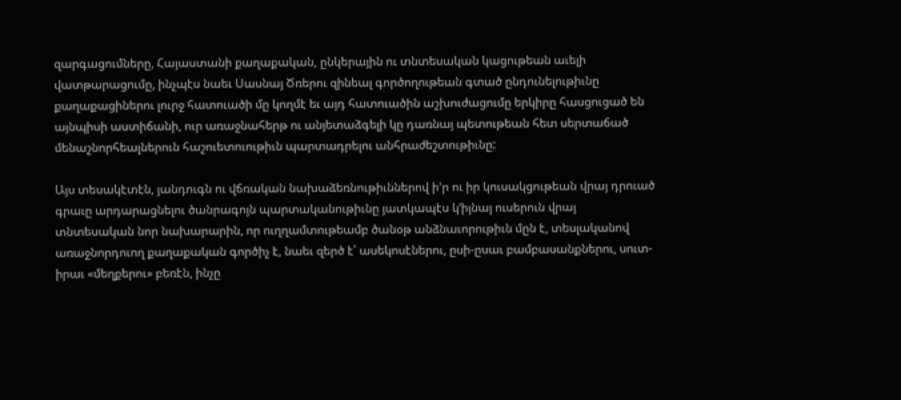զարգացումները, Հայաստանի քաղաքական, ընկերային ու տնտեսական կացութեան աւելի վատթարացումը, ինչպէս նաեւ Սասնայ Ծռերու զինեալ գործողութեան գտած ընդունելութիւնը քաղաքացիներու լուրջ հատուածի մը կողմէ եւ այդ հատուածին աշխուժացումը երկիրը հասցուցած են այնպիսի աստիճանի, ուր առաջնահերթ ու անյետաձգելի կը դառնայ պետութեան հետ սերտաճած մենաշնորհեալներուն հաշուետուութիւն պարտադրելու անհրաժեշտութիւնը:

Այս տեսակէտէն, յանդուգն ու վճռական նախաձեռնութիւններով ի’ր ու իր կուսակցութեան վրայ դրուած գրաւը արդարացնելու ծանրագոյն պարտականութիւնը յատկապէս կ‘իյնայ ուսերուն վրայ տնտեսական նոր նախարարին, որ ուղղամտութեամբ ծանօթ անձնաւորութիւն մըն է, տեսլականով առաջնորդուող քաղաքական գործիչ է, նաեւ զերծ է՝ ասեկոսէներու, ըսի-ըսաւ բամբասանքներու, սուտ-իրաւ «մեղքերու» բեռէն, ինչը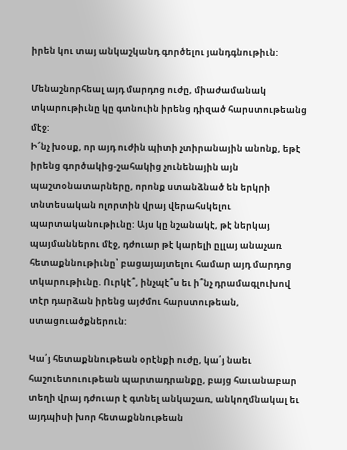իրեն կու տայ անկաշկանդ գործելու յանդգնութիւն:

Մենաշնորհեալ այդ մարդոց ուժը, միաժամանակ տկարութիւնը կը գտնուին իրենց դիզած հարստութեանց մէջ:
Ի՜նչ խօսք, որ այդ ուժին պիտի չտիրանային անոնք, եթէ իրենց գործակից-շահակից չունենային այն պաշտօնատարները, որոնք ստանձնած են երկրի տնտեսական ոլորտին վրայ վերահսկելու պարտականութիւնը: Այս կը նշանակէ, թէ ներկայ պայմաններու մէջ, դժուար թէ կարելի ըլլայ անաչառ հետաքննութիւնը՝ բացայայտելու համար այդ մարդոց տկարութիւնը. Ուրկէ՞, ինչպէ՞ս եւ ի՞նչ դրամագլուխով տէր դարձան իրենց այժմու հարստութեան, ստացուածքներուն:

Կա՛յ հետաքննութեան օրէնքի ուժը, կա՛յ նաեւ հաշուետուութեան պարտադրանքը, բայց հաւանաբար տեղի վրայ դժուար է գտնել անկաշառ, անկողմնակալ եւ այդպիսի խոր հետաքննութեան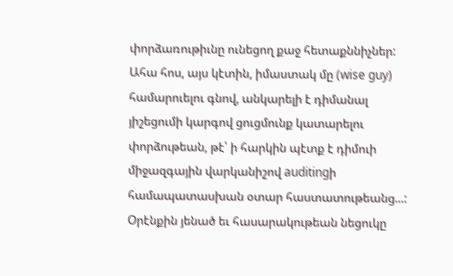փորձառութիւնը ունեցող քաջ հետաքննիչներ: Ահա հոս, այս կէտին, իմաստակ մը (wise guy) համարուելու գնով, անկարելի է դիմանալ յիշեցումի կարգով ցուցմունք կատարելու փորձութեան, թէ՝ ի հարկին պէտք է դիմուի միջազգային վարկանիշով auditingի համապատասխան օտար հաստատութեանց...: Օրէնքին յենած եւ հասարակութեան նեցուկը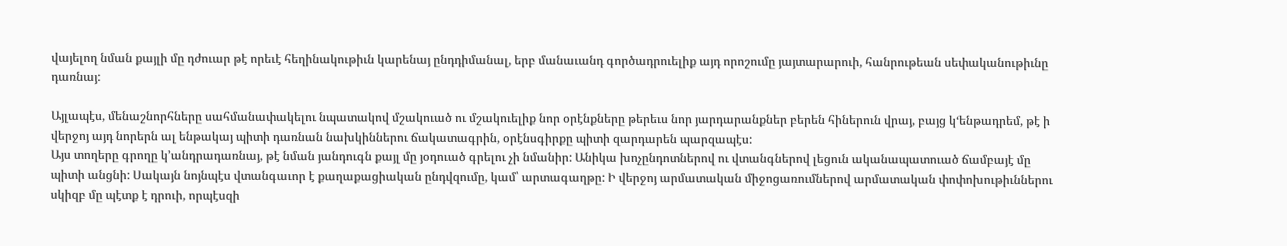վայելող նման քայլի մը դժուար թէ որեւէ հեղինակութիւն կարենայ ընդդիմանալ, երբ մանաւանդ գործադրուելիք այդ որոշումը յայտարարուի, հանրութեան սեփականութիւնը դառնայ:

Այլապէս, մենաշնորհները սահմանափակելու նպատակով մշակուած ու մշակուելիք նոր օրէնքները թերեւս նոր յարդարանքներ բերեն հիներուն վրայ, բայց կ‘ենթադրեմ, թէ ի վերջոյ այդ նորերն ալ ենթակայ պիտի դառնան նախկիններու ճակատագրին, օրէնսգիրքը պիտի զարդարեն պարզապէս:
Այս տողերը գրողը կ’անդրադառնայ, թէ նման յանդուգն քայլ մը յօդուած գրելու չի նմանիր: Անիկա խոչընդոտներով ու վտանգներով լեցուն ականապատուած ճամբայէ մը պիտի անցնի: Սակայն նոյնպէս վտանգաւոր է քաղաքացիական ընդվզումը, կամ՝ արտագաղթը: Ի վերջոյ արմատական միջոցառումներով արմատական փոփոխութիւններու սկիզբ մը պէտք է դրուի, որպէսզի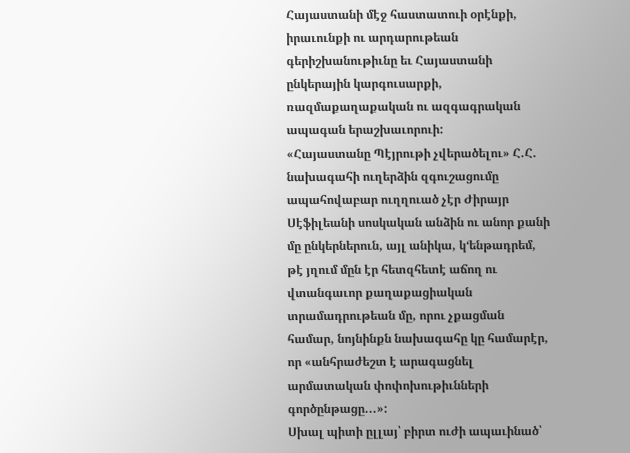Հայաստանի մէջ հաստատուի օրէնքի, իրաւունքի ու արդարութեան գերիշխանութիւնը եւ Հայաստանի ընկերային կարգուսարքի, ռազմաքաղաքական ու ազգագրական ապագան երաշխաւորուի:
«Հայաստանը Պէյրութի չվերածելու» Հ.Հ. նախագահի ուղերձին զգուշացումը ապահովաբար ուղղուած չէր Ժիրայր Սէֆիլեանի սոսկական անձին ու անոր քանի մը ընկերներուն, այլ անիկա, կ‘ենթադրեմ, թէ յղում մըն էր հետզհետէ աճող ու վտանգաւոր քաղաքացիական տրամադրութեան մը, որու չքացման համար, նոյնինքն նախագահը կը համարէր, որ «անհրաժեշտ է արագացնել արմատական փոփոխութիւնների գործընթացը...»:
Սխալ պիտի ըլլայ՝ բիրտ ուժի ապաւինած՝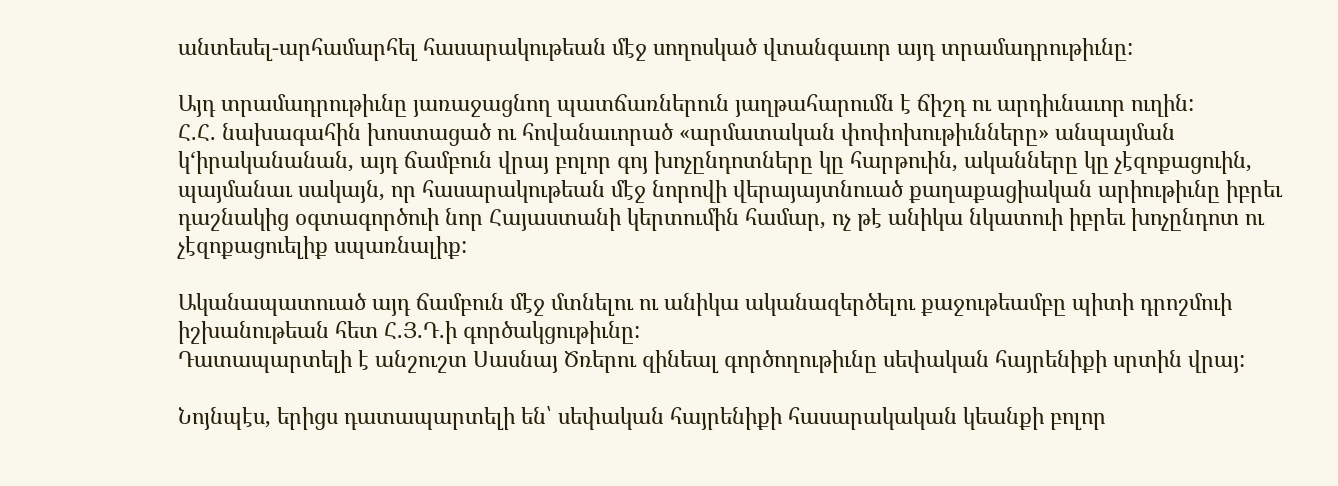անտեսել-արհամարհել հասարակութեան մէջ սողոսկած վտանգաւոր այդ տրամադրութիւնը:

Այդ տրամադրութիւնը յառաջացնող պատճառներուն յաղթահարումն է ճիշդ ու արդիւնաւոր ուղին:
Հ.Հ. նախագահին խոստացած ու հովանաւորած «արմատական փոփոխութիւնները» անպայման կ‘իրականանան, այդ ճամբուն վրայ բոլոր գոյ խոչընդոտները կը հարթուին, ականները կը չէզոքացուին, պայմանաւ սակայն, որ հասարակութեան մէջ նորովի վերայայտնուած քաղաքացիական արիութիւնը իբրեւ դաշնակից օգտագործուի նոր Հայաստանի կերտումին համար, ոչ թէ անիկա նկատուի իբրեւ խոչընդոտ ու չէզոքացուելիք սպառնալիք:

Ականապատուած այդ ճամբուն մէջ մտնելու ու անիկա ականազերծելու քաջութեամբը պիտի դրոշմուի իշխանութեան հետ Հ.Յ.Դ.ի գործակցութիւնը:
Դատապարտելի է անշուշտ Սասնայ Ծռերու զինեալ գործողութիւնը սեփական հայրենիքի սրտին վրայ:

Նոյնպէս, երիցս դատապարտելի են՝ սեփական հայրենիքի հասարակական կեանքի բոլոր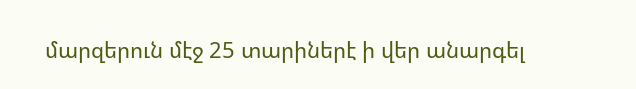մարզերուն մէջ 25 տարիներէ ի վեր անարգել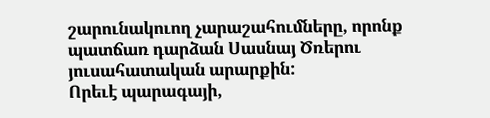շարունակուող չարաշահումները, որոնք պատճառ դարձան Սասնայ Ծռերու յուսահատական արարքին:
Որեւէ պարագայի,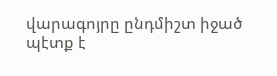վարագոյրը ընդմիշտ իջած պէտք է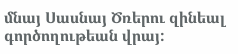մնայ Սասնայ Ծռերու զինեալ գործողութեան վրայ: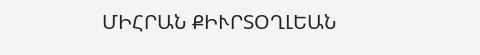ՄԻՀՐԱՆ ՔԻՒՐՏՕՂԼԵԱՆ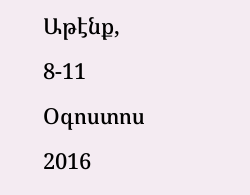Աթէնք, 8-11 Օգոստոս 2016